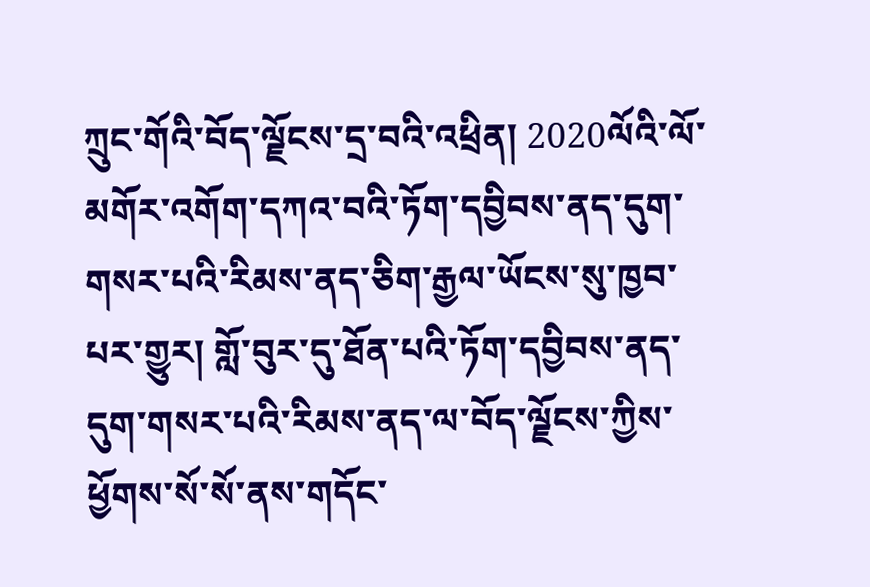ཀྲུང་གོའི་བོད་ལྗོངས་དྲ་བའི་འཕྲིན། 2020ལོའི་ལོ་མགོར་འགོག་དཀའ་བའི་ཏོག་དབྱིབས་ནད་དུག་གསར་པའི་རིམས་ནད་ཅིག་རྒྱལ་ཡོངས་སུ་ཁྱབ་པར་གྱུར། གློ་བུར་དུ་ཐོན་པའི་ཏོག་དབྱིབས་ནད་དུག་གསར་པའི་རིམས་ནད་ལ་བོད་ལྗོངས་ཀྱིས་ཕྱོགས་སོ་སོ་ནས་གདོང་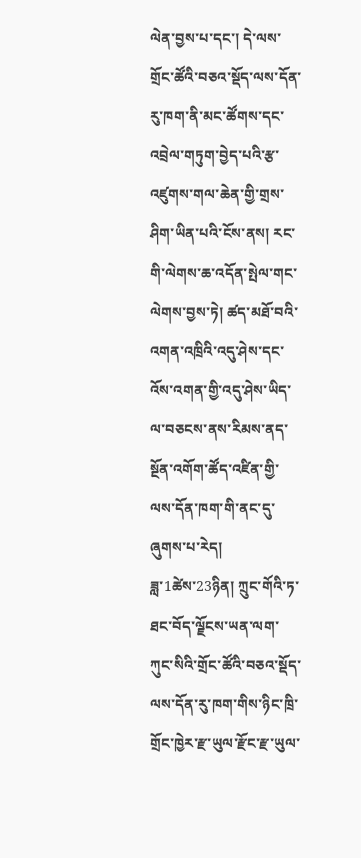ལེན་བྱས་པ་དང་། དེ་ལས་གྲོང་ཚོའི་བཅའ་སྡོད་ལས་དོན་རུ་ཁག་ནི་མང་ཚོགས་དང་འབྲེལ་གཏུག་བྱེད་པའི་རྩ་འཛུགས་གལ་ཆེན་གྱི་གྲས་ཤིག་ཡིན་པའི་ངོས་ནས། རང་གི་ལེགས་ཆ་འདོན་སྤེལ་གང་ལེགས་བྱས་ཏེ། ཚད་མཐོ་བའི་འགན་འཁྲིའི་འདུ་ཤེས་དང་འོས་འགན་གྱི་འདུ་ཤེས་ཡིད་ལ་བཅངས་ནས་རིམས་ནད་སྔོན་འགོག་ཚོད་འཛིན་གྱི་ལས་དོན་ཁག་གི་ནང་དུ་ཞུགས་པ་རེད།
ཟླ་1ཚེས་23ཉིན། ཀྲུང་གོའི་ཏ་ཐང་བོད་ལྗོངས་ཡན་ལག་ཀུང་སིའི་གྲོང་ཚོའི་བཅའ་སྡོད་ལས་དོན་རུ་ཁག་གིས་ཉིང་ཁྲི་གྲོང་ཁྱེར་རྫ་ཡུལ་རྫོང་རྫ་ཡུལ་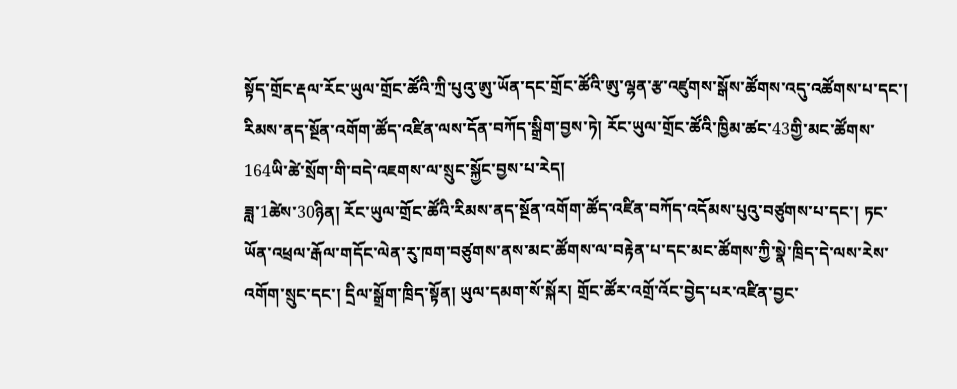སྟོད་གྲོང་རྡལ་རོང་ཡུལ་གྲོང་ཚོའི་ཀྲི་པུའུ་ཨུ་ཡོན་དང་གྲོང་ཚོའི་ཨུ་ལྷན་རྩ་འཛུགས་སྒོས་ཚོགས་འདུ་འཚོགས་པ་དང་། རིམས་ནད་སྔོན་འགོག་ཚོད་འཛིན་ལས་དོན་བཀོད་སྒྲིག་བྱས་ཏེ། རོང་ཡུལ་གྲོང་ཚོའི་ཁྱིམ་ཚང་43གྱི་མང་ཚོགས་164ཡི་ཚེ་སྲོག་གི་བདེ་འཇགས་ལ་སྲུང་སྐྱོང་བྱས་པ་རེད།
ཟླ་1ཚེས་30ཉིན། རོང་ཡུལ་གྲོང་ཚོའི་རིམས་ནད་སྔོན་འགོག་ཚོད་འཛིན་བཀོད་འདོམས་པུའུ་བཙུགས་པ་དང་། ཏང་ཡོན་འཕྲལ་རྒོལ་གདོང་ལེན་རུ་ཁག་བཙུགས་ནས་མང་ཚོགས་ལ་བརྟེན་པ་དང་མང་ཚོགས་ཀྱི་སྣེ་ཁྲིད་དེ་ལས་རེས་འགོག་སྲུང་དང་། དྲིལ་སྒྲོག་ཁྲིད་སྟོན། ཡུལ་དམག་སོ་སྐོར། གྲོང་ཚོར་འགྲོ་འོང་བྱེད་པར་འཛིན་བྱང་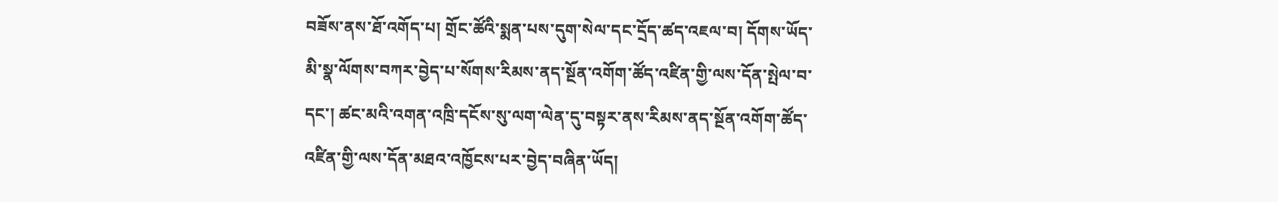བཟོས་ནས་ཐོ་འགོད་པ། གྲོང་ཚོའི་སྨན་པས་དུག་སེལ་དང་དྲོད་ཚད་འཇལ་བ། དོགས་ཡོད་མི་སྣ་ལོགས་བཀར་བྱེད་པ་སོགས་རིམས་ནད་སྔོན་འགོག་ཚོད་འཛིན་གྱི་ལས་དོན་སྤེལ་བ་དང་། ཚང་མའི་འགན་འཁྲི་དངོས་སུ་ལག་ལེན་དུ་བསྟར་ནས་རིམས་ནད་སྔོན་འགོག་ཚོད་འཛིན་གྱི་ལས་དོན་མཐའ་འཁྱོངས་པར་བྱེད་བཞིན་ཡོད།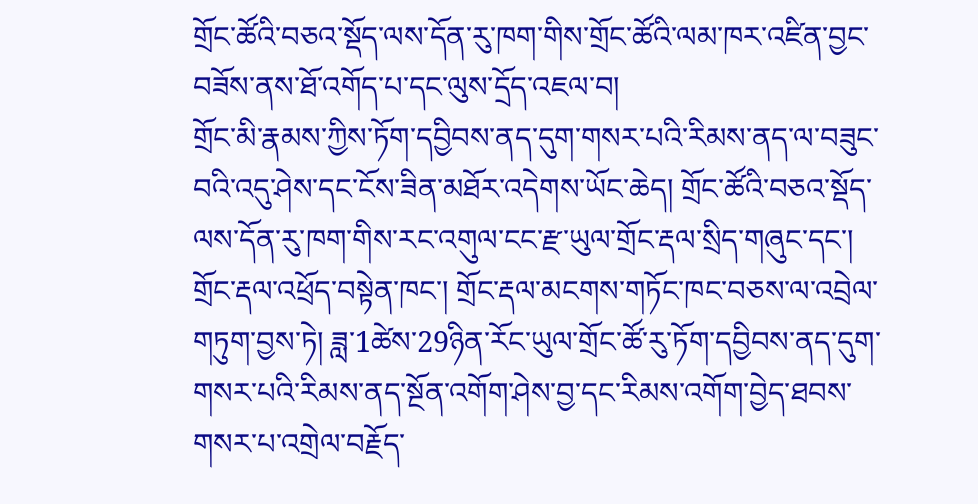གྲོང་ཚོའི་བཅའ་སྡོད་ལས་དོན་རུ་ཁག་གིས་གྲོང་ཚོའི་ལམ་ཁར་འཛིན་བྱང་བཟོས་ནས་ཐོ་འགོད་པ་དང་ལུས་དྲོད་འཇལ་བ།
གྲོང་མི་རྣམས་ཀྱིས་ཏོག་དབྱིབས་ནད་དུག་གསར་པའི་རིམས་ནད་ལ་བཟུང་བའི་འདུ་ཤེས་དང་ངོས་ཟིན་མཐོར་འདེགས་ཡོང་ཆེད། གྲོང་ཚོའི་བཅའ་སྡོད་ལས་དོན་རུ་ཁག་གིས་རང་འགུལ་ངང་རྫ་ཡུལ་གྲོང་རྡལ་སྲིད་གཞུང་དང་། གྲོང་རྡལ་འཕྲོད་བསྟེན་ཁང་། གྲོང་རྡལ་མངགས་གཏོང་ཁང་བཅས་ལ་འབྲེལ་གཏུག་བྱས་ཏེ། ཟླ་1ཚེས་29ཉིན་རོང་ཡུལ་གྲོང་ཚོ་རུ་ཏོག་དབྱིབས་ནད་དུག་གསར་པའི་རིམས་ནད་སྔོན་འགོག་ཤེས་བྱ་དང་རིམས་འགོག་བྱེད་ཐབས་གསར་པ་འགྲེལ་བརྗོད་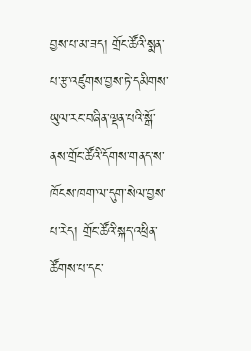བྱས་པ་མ་ཟད། གྲོང་ཚོའི་སྨན་པ་རྩ་འཛུགས་བྱས་ཏེ་དམིགས་ཡུལ་རང་བཞིན་ལྡན་པའི་སྒོ་ནས་གྲོང་ཚོའི་དོགས་གནད་ས་ཁོངས་ཁག་ལ་དུག་སེལ་བྱས་པ་རེད། གྲོང་ཚོའི་སྐད་འཕྲིན་ཚོགས་པ་དང་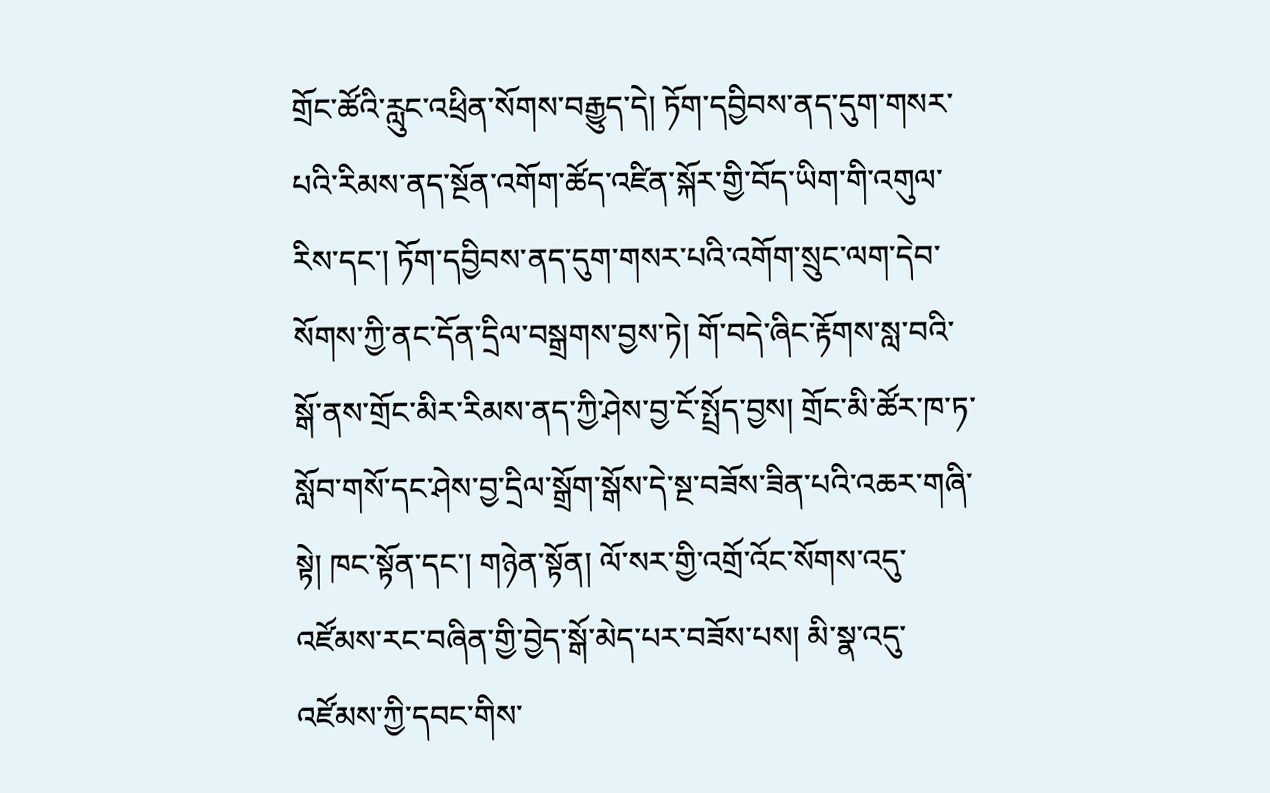གྲོང་ཚོའི་རླུང་འཕྲིན་སོགས་བརྒྱུད་དེ། ཏོག་དབྱིབས་ནད་དུག་གསར་པའི་རིམས་ནད་སྔོན་འགོག་ཚོད་འཛིན་སྐོར་གྱི་བོད་ཡིག་གི་འགུལ་རིས་དང་། ཏོག་དབྱིབས་ནད་དུག་གསར་པའི་འགོག་སྲུང་ལག་དེབ་སོགས་ཀྱི་ནང་དོན་དྲིལ་བསྒྲགས་བྱས་ཏེ། གོ་བདེ་ཞིང་རྟོགས་སླ་བའི་སྒོ་ནས་གྲོང་མིར་རིམས་ནད་ཀྱི་ཤེས་བྱ་ངོ་སྤྲོད་བྱས། གྲོང་མི་ཚོར་ཁ་ཏ་སློབ་གསོ་དང་ཤེས་བྱ་དྲིལ་སྒྲོག་སྒོས་དེ་སྔ་བཟོས་ཟིན་པའི་འཆར་གཞི་སྟེ། ཁང་སྟོན་དང་། གཉེན་སྟོན། ལོ་སར་གྱི་འགྲོ་འོང་སོགས་འདུ་འཛོམས་རང་བཞིན་གྱི་བྱེད་སྒོ་མེད་པར་བཟོས་པས། མི་སྣ་འདུ་འཛོམས་ཀྱི་དབང་གིས་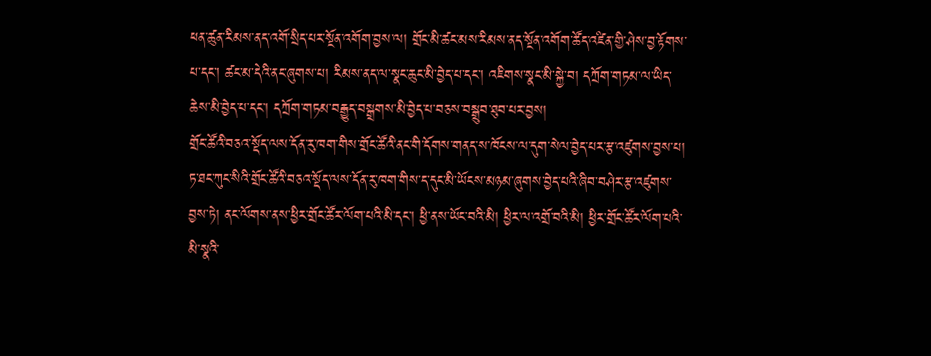ཕན་ཚུན་རིམས་ནད་འགོ་སྲིད་པར་སྔོན་འགོག་བྱས་ལ། གྲོང་མི་ཚང་མས་རིམས་ནད་སྔོན་འགོག་ཚོད་འཛིན་གྱི་ཤེས་བྱ་རྟོགས་པ་དང་། ཚང་མ་དེའི་ནང་ཞུགས་པ། རིམས་ནད་ལ་སྣང་ཆུང་མི་བྱེད་པ་དང་། འཇིགས་སྣང་མི་སྐྱེ་བ། དཀྲོག་གཏམ་ལ་ཡིད་ཆེས་མི་བྱེད་པ་དང་། དཀྲོག་གཏམ་བརྒྱུད་བསྒྲགས་མི་བྱེད་པ་བཅས་བསྒྲུབ་ཐུབ་པར་བྱས།
གྲོང་ཚོའི་བཅའ་སྡོད་ལས་དོན་རུ་ཁག་གིས་གྲོང་ཚོའི་ནང་གི་དོགས་གནད་ས་ཁོངས་ལ་དུག་སེལ་བྱེད་པར་རྩ་འཛུགས་བྱས་པ།
ཏ་ཐང་ཀུང་སིའི་གྲོང་ཚོའི་བཅའ་སྡོད་ལས་དོན་རུ་ཁག་གིས་ད་དུང་མི་ཡོངས་མཉམ་ཞུགས་བྱེད་པའི་ཞིབ་བཤེར་རྩ་འཛུགས་བྱས་ཏེ། ནང་ལོགས་ནས་ཕྱིར་གྲོང་ཚོར་ལོག་པའི་མི་དང་། ཕྱི་ནས་ཡོང་བའི་མི། ཕྱིར་ལ་འགྲོ་བའི་མི། ཕྱིར་གྲོང་ཚོར་ལོག་པའི་མི་སྣའི་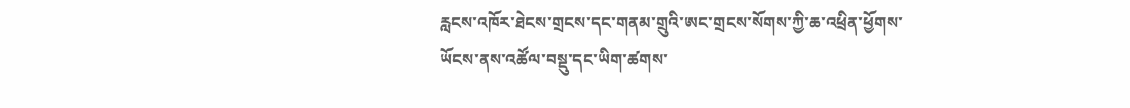རླངས་འཁོར་ཐེངས་གྲངས་དང་གནམ་གྲུའི་ཨང་གྲངས་སོགས་ཀྱི་ཆ་འཕྲིན་ཕྱོགས་ཡོངས་ནས་འཚོལ་བསྡུ་དང་ཡིག་ཚགས་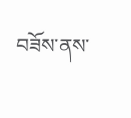བཟོས་ནས་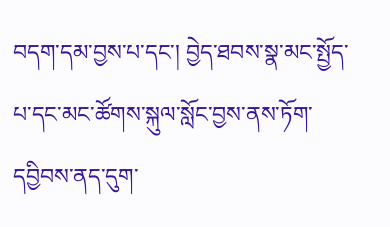བདག་དམ་བྱས་པ་དང་། བྱེད་ཐབས་སྣ་མང་སྤྱོད་པ་དང་མང་ཚོགས་སྐུལ་སློང་བྱས་ནས་ཏོག་དབྱིབས་ནད་དུག་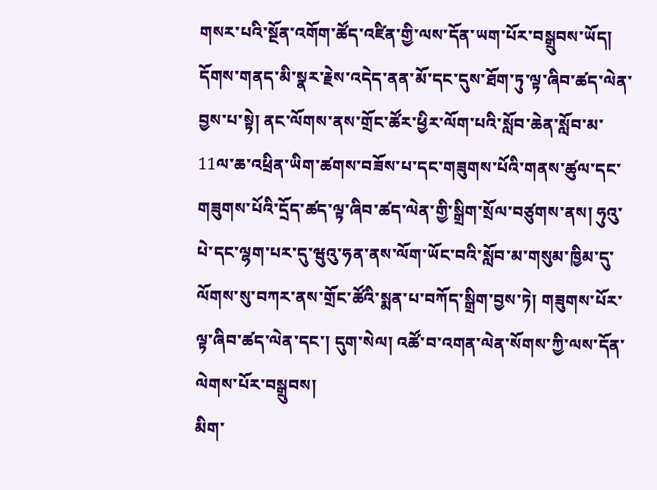གསར་པའི་སྔོན་འགོག་ཚོད་འཛིན་གྱི་ལས་དོན་ཡག་པོར་བསྒྲུབས་ཡོད། དོགས་གནད་མི་སྣར་རྗེས་འདེད་ནན་མོ་དང་དུས་ཐོག་ཏུ་ལྟ་ཞིབ་ཚད་ལེན་བྱས་པ་སྟེ། ནང་ལོགས་ནས་གྲོང་ཚོར་ཕྱིར་ལོག་པའི་སློབ་ཆེན་སློབ་མ་11ལ་ཆ་འཕྲིན་ཡིག་ཚགས་བཟོས་པ་དང་གཟུགས་པོའི་གནས་ཚུལ་དང་གཟུགས་པོའི་དྲོད་ཚད་ལྟ་ཞིབ་ཚད་ལེན་གྱི་སྒྲིག་སྲོལ་བཙུགས་ནས། ཧུའུ་པེ་དང་ལྷག་པར་དུ་ཝུའུ་ཧན་ནས་ལོག་ཡོང་བའི་སློབ་མ་གསུམ་ཁྱིམ་དུ་ལོགས་སུ་བཀར་ནས་གྲོང་ཚོའི་སྨན་པ་བཀོད་སྒྲིག་བྱས་ཏེ། གཟུགས་པོར་ལྟ་ཞིབ་ཚད་ལེན་དང་། དུག་སེལ། འཚོ་བ་འགན་ལེན་སོགས་ཀྱི་ལས་དོན་ལེགས་པོར་བསྒྲུབས།
མིག་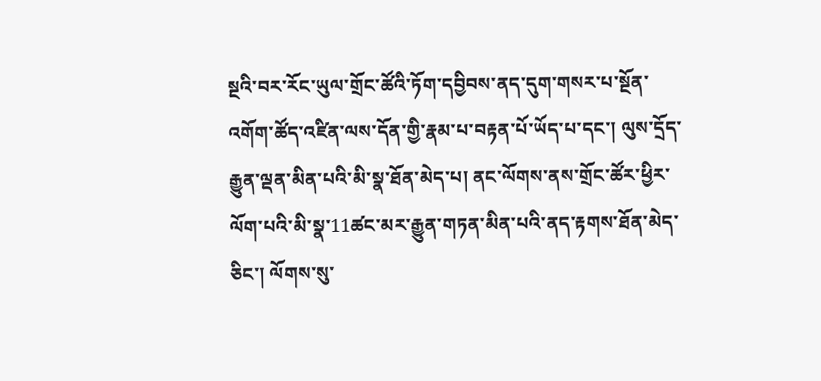སྔའི་བར་རོང་ཡུལ་གྲོང་ཚོའི་ཏོག་དབྱིབས་ནད་དུག་གསར་པ་སྔོན་འགོག་ཚོད་འཛིན་ལས་དོན་གྱི་རྣམ་པ་བརྟན་པོ་ཡོད་པ་དང་། ལུས་དྲོད་རྒྱུན་ལྡན་མིན་པའི་མི་སྣ་ཐོན་མེད་པ། ནང་ལོགས་ནས་གྲོང་ཚོར་ཕྱིར་ལོག་པའི་མི་སྣ་11ཚང་མར་རྒྱུན་གཏན་མིན་པའི་ནད་རྟགས་ཐོན་མེད་ཅིང་། ལོགས་སུ་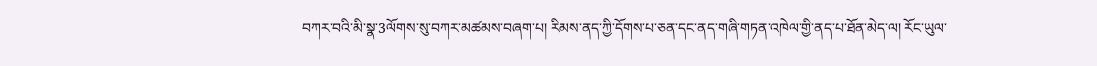བཀར་བའི་མི་སྣ་3ལོགས་སུ་བཀར་མཚམས་བཞག་པ། རིམས་ནད་ཀྱི་དོགས་པ་ཅན་དང་ནད་གཞི་གཏན་འཁེལ་གྱི་ནད་པ་ཐོན་མེད་ལ། རོང་ཡུལ་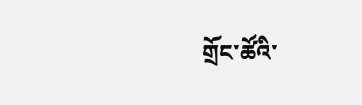གྲོང་ཚོའི་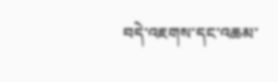བདེ་འཇགས་དང་འཆམ་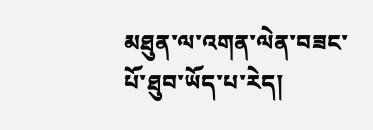མཐུན་ལ་འགན་ལེན་བཟང་པོ་ཐུབ་ཡོད་པ་རེད།